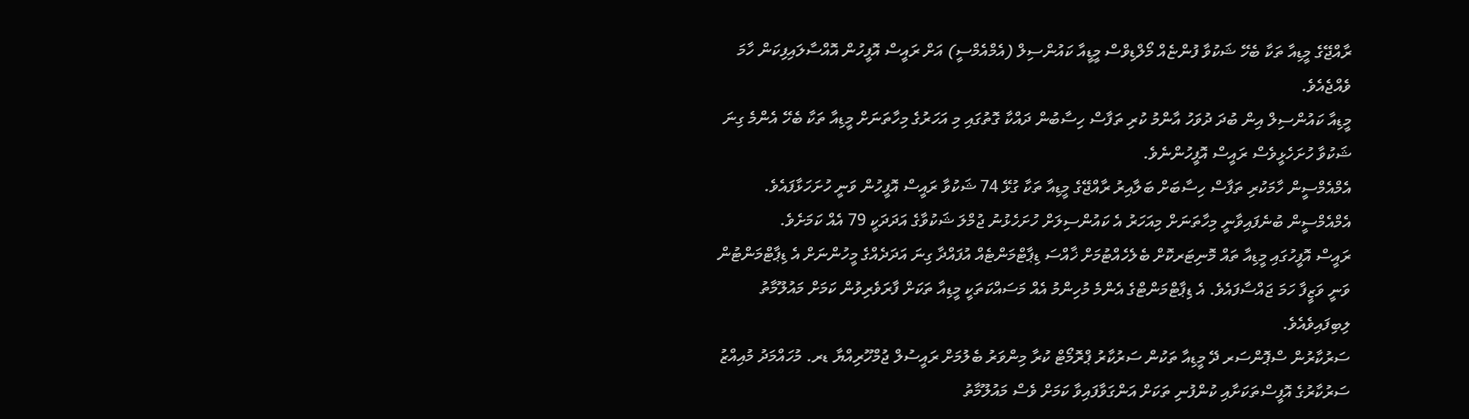ރާއްޖޭގެ މީޑިއާ ތަކާ ބެހޭ ޝަކުވާ ފުންޏެއް މޯލްޑިވްސް މީޑީއާ ކައުންސިލް (އެމްއެމްސީ) އަށް ރައީސް އޮފީހުން އޮއްސާލައިފިކަން ހާމަ ވެއްޖެއެވެ.
މީޑިއާ ކައުންސިލް އިން ބުދަ ދުވަހު އާންމު ކުރި ތަފާސް ހިސާބުން ދައްކާ ގޮތުގައި މި އަހަރުގެ މިހާތަނަށް މީޑިއާ ތަކާ ބެހޭ އެންމެ ގިނަ ޝަކުވާ ހުށަހެޅީވެސް ރައީސް އޮފީހުންނެވެ.
އެމްއެމްސީން ހާމަކުރި ތަފާސް ހިސާބަށް ބަލާއިރު ރާއްޖޭގެ މީޑިއާ ތަކާ ގުޅޭ 74 ޝަކުވާ ރައީސް އޮފީހުން ވަނީ ހުށަހަޅާފައެވެ.
އެމްއެމްސީން ބުނެފައިވާނީ މިހާތަނަށް މިއަހަރު އެ ކައުންސިލަށް ހުށަހެޅުނު ޖުމްލަ ޝަކުވާގެ އަދަދަކީ 79 އެއް ކަމަށެވެ.
ރައީސް އޮފީހުގައި މީޑިއާ ތައް މޮނިޓަރކޮށް ބެލެހެއްޓުމަށް ޚާއްސަ ޑިޕާޓްމަންޓެއް އުފައްދާ ގިނަ އަދަދެއްގެ މީހުންނަށް އެ ޑިޕާޓްމަންޓުން ވަނީ ވަޒީފާ ހަމަ ޖައްސާފައެވެ. އެ ޑިޕާޓްމަންޓްގެ އެންމެ މުހިންމު އެއް މަސައްކަތަކީ މީޑިއާ ތަކަށް ފާރަވެރިވުން ކަމަށް މައުލޫމާތު ލިބިފައިވެއެވެ.
ސަރުކާރުން ސްޕޮންސަރ ދޭ މީޑިއާ ތަކުން ސަރުކާރު ޕްރޮމޯޓް ކުރާ މިންވަރު ބެލުމަށް ރައީސުލް ޖުމްހޫރިއްޔާ ޑރ. މުހައްމަދު މުއިއްޒު ސަރުކާރުގެ އޮފީސްތަކަށާއި ކުންފުނި ތަކަށް އަންގަވާފައިވާ ކަމަށް ވެސް މައުލޫމާތު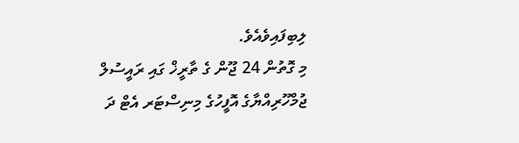ލިބިފައިވެއެވެ.
މި ގޮތުން 24 ޖޫން ގެ ތާރީޚް ގައި ރައީސުލް ޖުމްހޫރިއްޔާގެ އޮފީހުގެ މިނިސްޓަރ އެޓް ދަ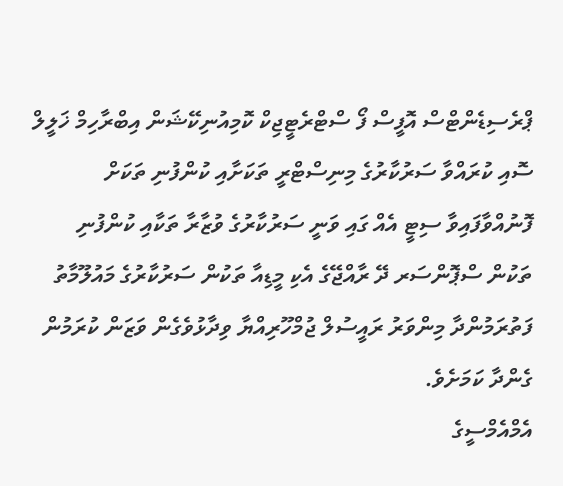ޕްރެސިޑެންޓްސް އޮފީސް ފޯ ސްޓްރެޓީޖިކް ކޮމިއުނިކޭޝަން އިބްރާހިމް ޚަލީލް ސޮއި ކުރައްވާ ސަރުކާރުގެ މިނިސްޓްރީ ތަކަށާއި ކުންފުނި ތަކަށް ފޮނުއްވާފައިވާ ސިޓީ އެއް ގައި ވަނީ ސަރުކާރުގެ ވުޒާރާ ތަކާއި ކުންފުނި ތަކުން ސްޕޮންސަރ ދޭ ރާއްޖޭގެ އެކި މީޑިއާ ތަކުން ސަރުކާރުގެ މައުލޫމާތު ފަތުރަމުންދާ މިންވަރު ރައީސުލް ޖުމްހޫރިއްޔާ ވިދާޅުވެގެން ވަޒަން ކުރަމުން ގެންދާ ކަމަށެވެ.
އެމްއެމްސީގެ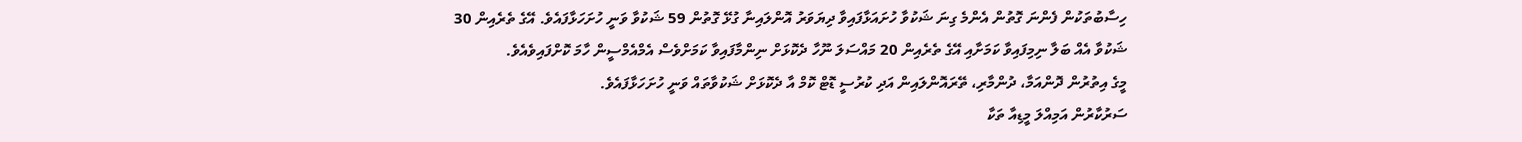ހިސާބުތަކުން ފެންނަ ގޮތުން އެންމެ ގިނަ ޝަކުވާ ހުށައަޅާފައިވާ ދިޔަވަރު އޮންލައިނާ ގުޅޭ ގޮތުން 59 ޝަކުވާ ވަނީ ހުށަހަޅާފައެވެ. އޭގެ ތެރެއިން 30 ޝަކުވާ އެއް ބަލާ ނިމިފައިވާ ކަމަށާއި އޭގެ ތެރެއިން 20 މައްސަލަ ނޫހާ ދެކޮޅަށް ނިންމާފައިވާ ކަމަށްވެސް އެމްއެމްސީން ހާމަ ކޮށްފައިވެއެވެ.
މީގެ އިތުރުން ދޮންއަމާ، ދުންމާރި، ތޭރައޮންލައިން އަދި ކުރުސީ ޑޮޓް ކޮމް އާ ދެކޮޅަށް ޝަކުވާތައް ވަނީ ހުށަހަޅާފައެވެ.
ސަރުކާރުން އަމިއްލަ މީޑިއާ ތަކާ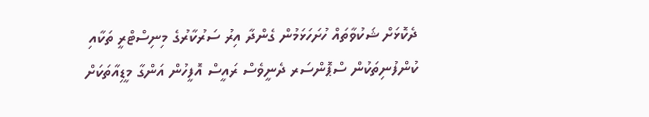ދެކޮޅަށް ޝަކުވާތައް ހުށަހަޅަމުން ގެންދާ އިރު ސަރުކާރުގެ މިނިސްޓްރީ ތަކާއި ކުންފުނިތަކުން ސްޕޮންސަރ ދެނީވެސް ރައީސް އޮފީހުން އަންގާ މީޑިއާތަކަށް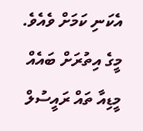އެކަނި ކަމަށް ވެއެވެ.
މީގެ އިތުރަށް ބައެއް މީޑިއާ ތައް ރައީސުލް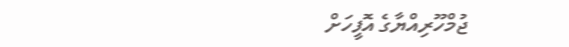ޖުމްހޫރިއްޔާގެ އޮފީހަށް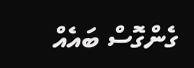ގެންގޮސް ބައެއް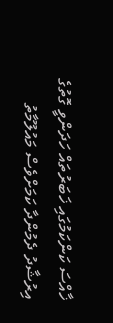ޚާއްސަ ކަންކަމުގައި ޚަބަރުތައް ހަދަންވީ ގޮތުގެ އިރުޝާދު ދެމުންދާ ކަމަށްވެސް މައުލޫމާތު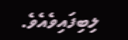ލިބިފައިވެއެވެ.